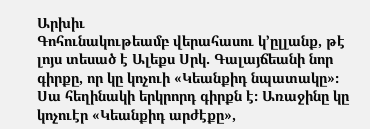Արխիւ
Գոհունակութեամբ վերահասու կ՚ըլլանք, թէ լոյս տեսած է Ալեքս Սրկ. Գալայճեանի նոր գիրքը, որ կը կոչուի «Կեանքիդ նպատակը»։ Սա հեղինակի երկրորդ գիրքն է։ Առաջինը կը կոչուէր «Կեանքիդ արժէքը»,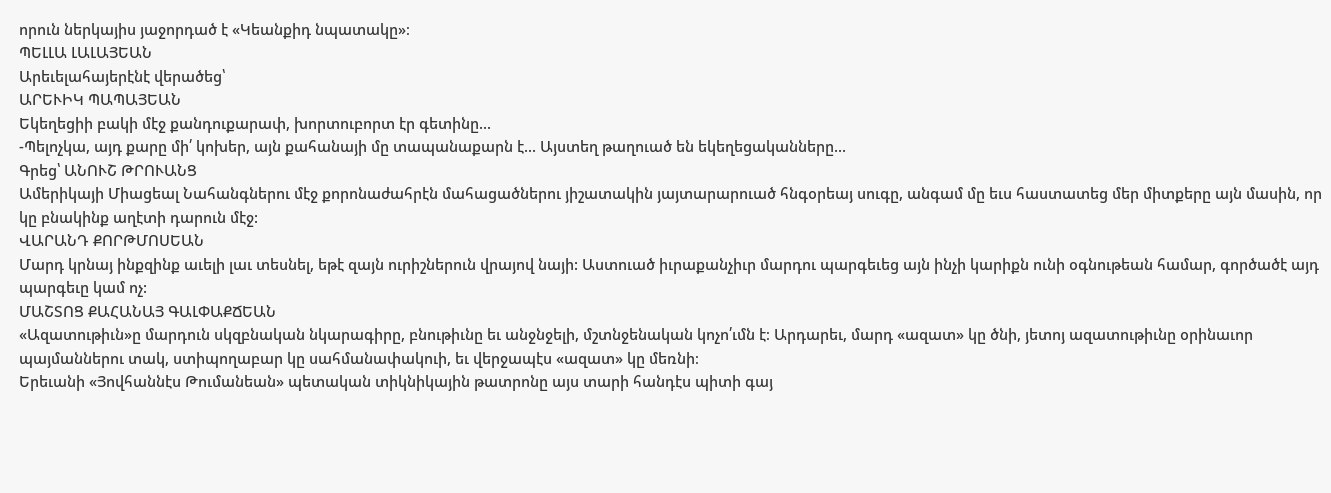որուն ներկայիս յաջորդած է «Կեանքիդ նպատակը»։
ՊԵԼԼԱ ԼԱԼԱՅԵԱՆ
Արեւելահայերէնէ վերածեց՝
ԱՐԵՒԻԿ ՊԱՊԱՅԵԱՆ
Եկեղեցիի բակի մէջ քանդուքարափ, խորտուբորտ էր գետինը...
-Պելոչկա, այդ քարը մի՛ կոխեր, այն քահանայի մը տապանաքարն է... Այստեղ թաղուած են եկեղեցականները...
Գրեց՝ ԱՆՈՒՇ ԹՐՈՒԱՆՑ
Ամերիկայի Միացեալ Նահանգներու մէջ քորոնաժահրէն մահացածներու յիշատակին յայտարարուած հնգօրեայ սուգը, անգամ մը եւս հաստատեց մեր միտքերը այն մասին, որ կը բնակինք աղէտի դարուն մէջ:
ՎԱՐԱՆԴ ՔՈՐԹՄՈՍԵԱՆ
Մարդ կրնայ ինքզինք աւելի լաւ տեսնել, եթէ զայն ուրիշներուն վրայով նայի: Աստուած իւրաքանչիւր մարդու պարգեւեց այն ինչի կարիքն ունի օգնութեան համար, գործածէ այդ պարգեւը կամ ոչ:
ՄԱՇՏՈՑ ՔԱՀԱՆԱՅ ԳԱԼՓԱՔՃԵԱՆ
«Ազատութիւն»ը մարդուն սկզբնական նկարագիրը, բնութիւնը եւ անջնջելի, մշտնջենական կոչո՛ւմն է։ Արդարեւ, մարդ «ազատ» կը ծնի, յետոյ ազատութիւնը օրինաւոր պայմաններու տակ, ստիպողաբար կը սահմանափակուի, եւ վերջապէս «ազատ» կը մեռնի։
Երեւանի «Յովհաննէս Թումանեան» պետական տիկնիկային թատրոնը այս տարի հանդէս պիտի գայ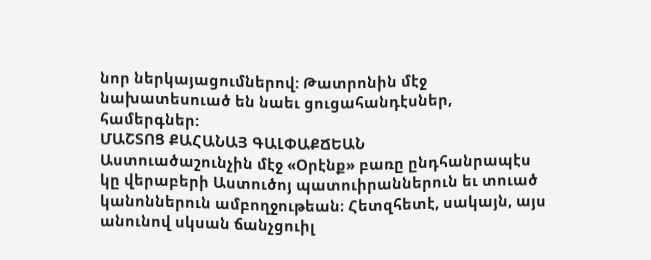նոր ներկայացումներով: Թատրոնին մէջ նախատեսուած են նաեւ ցուցահանդէսներ, համերգներ:
ՄԱՇՏՈՑ ՔԱՀԱՆԱՅ ԳԱԼՓԱՔՃԵԱՆ
Աստուածաշունչին մէջ «Օրէնք» բառը ընդհանրապէս կը վերաբերի Աստուծոյ պատուիրաններուն եւ տուած կանոններուն ամբողջութեան։ Հետզհետէ, սակայն, այս անունով սկսան ճանչցուիլ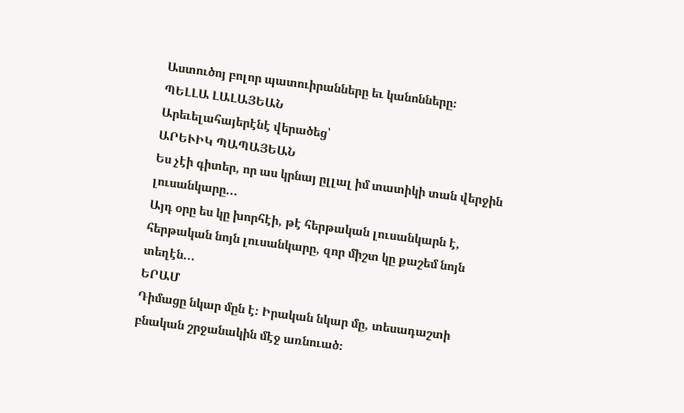Աստուծոյ բոլոր պատուիրանները եւ կանոնները։
ՊԵԼԼԱ ԼԱԼԱՅԵԱՆ
Արեւելահայերէնէ վերածեց՝
ԱՐԵՒԻԿ ՊԱՊԱՅԵԱՆ
Ես չէի գիտեր, որ աս կրնայ ըլլալ իմ տատիկի տան վերջին լուսանկարը...
Այդ օրը ես կը խորհէի, թէ հերթական լուսանկարն է, հերթական նոյն լուսանկարը, զոր միշտ կը քաշեմ նոյն տեղէն...
ԵՐԱՄ
Դիմացը նկար մըն է։ Իրական նկար մը, տեսադաշտի բնական շրջանակին մէջ առնուած։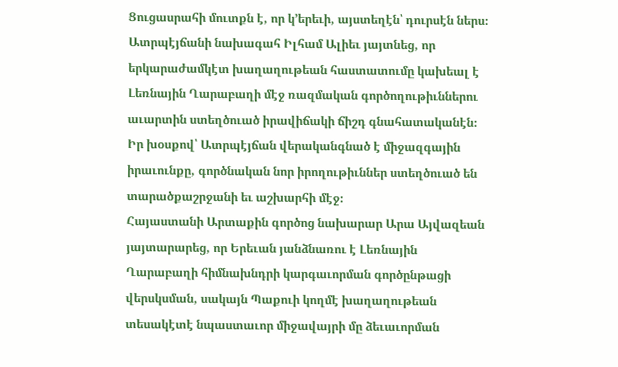Ցուցասրահի մուտքն է, որ կ՚երեւի, այստեղէն՝ դուրսէն ներս։
Ատրպէյճանի նախագահ Իլհամ Ալիեւ յայտնեց, որ երկարաժամկէտ խաղաղութեան հաստատումը կախեալ է Լեռնային Ղարաբաղի մէջ ռազմական գործողութիւններու աւարտին ստեղծուած իրավիճակի ճիշդ գնահատականէն։ Իր խօսքով՝ Ատրպէյճան վերականգնած է միջազգային իրաւունքը, գործնական նոր իրողութիւններ ստեղծուած են տարածքաշրջանի եւ աշխարհի մէջ։
Հայաստանի Արտաքին գործոց նախարար Արա Այվազեան յայտարարեց, որ Երեւան յանձնառու է Լեռնային Ղարաբաղի հիմնախնդրի կարգաւորման գործընթացի վերսկսման, սակայն Պաքուի կողմէ խաղաղութեան տեսակէտէ նպաստաւոր միջավայրի մը ձեւաւորման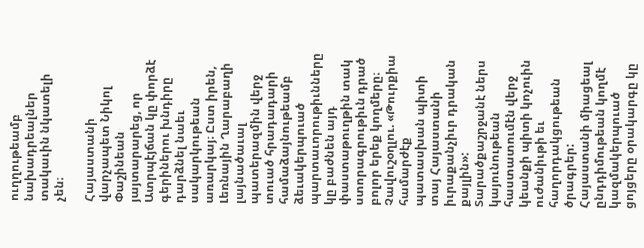ուղղութեամբ նախադրեալներ տակաւին նկատելի չեն։

Հայաստանի վարչապետ Նիկոլ Փաշինեան յայտարարեց, որ Ատրպէյճան կը փորձէ գերիներու խնդիրը դարձնել նաեւ սակարկութեան առարկայ։ Ըստ իրեն, Լեռնային Ղարաբաղի լայնածաւալ պատերազմին վերջ տուած հրադադարի համաձայնութեամբ ձեւակերպուած պարտաւորութիւնները կը բաժնեն այդ փաստաթուղթին տակ ստորագրութիւն դրած բոլոր երեք կողմերը։
Չավուշօղլու. «Թուրքիա համարժէք պատասխան պիտի տայ Հայաստանի իւրաքանչիւր դրական քայլին»:
Տարածքաշրջանէ ներս կայունութեան հաստատումէն վերջ կեանքի պիտի կոչուին ուժանիւթի եւ հաղորդակցութեան ծրագրեր:
Հայաստանի միացեալ ընդդիմութեան կողմէ կազմակերպուած ցոյցերը օրակարգը կը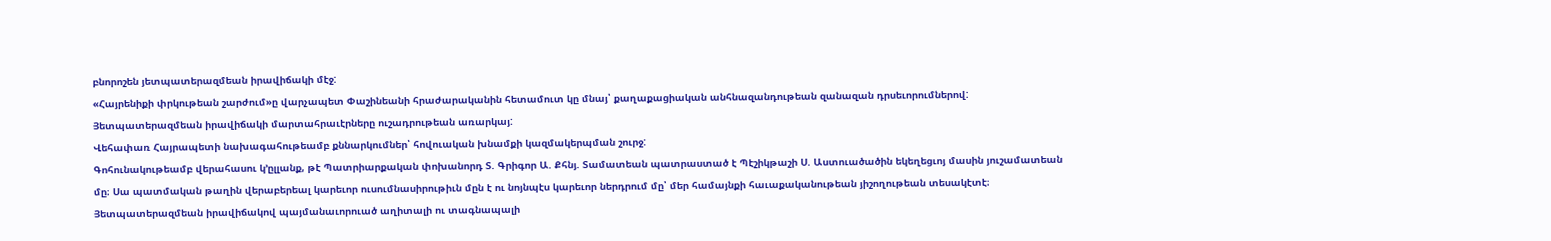բնորոշեն յետպատերազմեան իրավիճակի մէջ:
«Հայրենիքի փրկութեան շարժում»ը վարչապետ Փաշինեանի հրաժարականին հետամուտ կը մնայ՝ քաղաքացիական անհնազանդութեան զանազան դրսեւորումներով:
Յետպատերազմեան իրավիճակի մարտահրաւէրները ուշադրութեան առարկայ:
Վեհափառ Հայրապետի նախագահութեամբ քննարկումներ՝ հովուական խնամքի կազմակերպման շուրջ:
Գոհունակութեամբ վերահասու կ՚ըլլանք, թէ Պատրիարքական փոխանորդ Տ. Գրիգոր Ա. Քհնյ. Տամատեան պատրաստած է Պէշիկթաշի Ս. Աստուածածին եկեղեցւոյ մասին յուշամատեան մը։ Սա պատմական թաղին վերաբերեալ կարեւոր ուսումնասիրութիւն մըն է ու նոյնպէս կարեւոր ներդրում մը՝ մեր համայնքի հաւաքականութեան յիշողութեան տեսակէտէ։
Յետպատերազմեան իրավիճակով պայմանաւորուած աղիտալի ու տագնապալի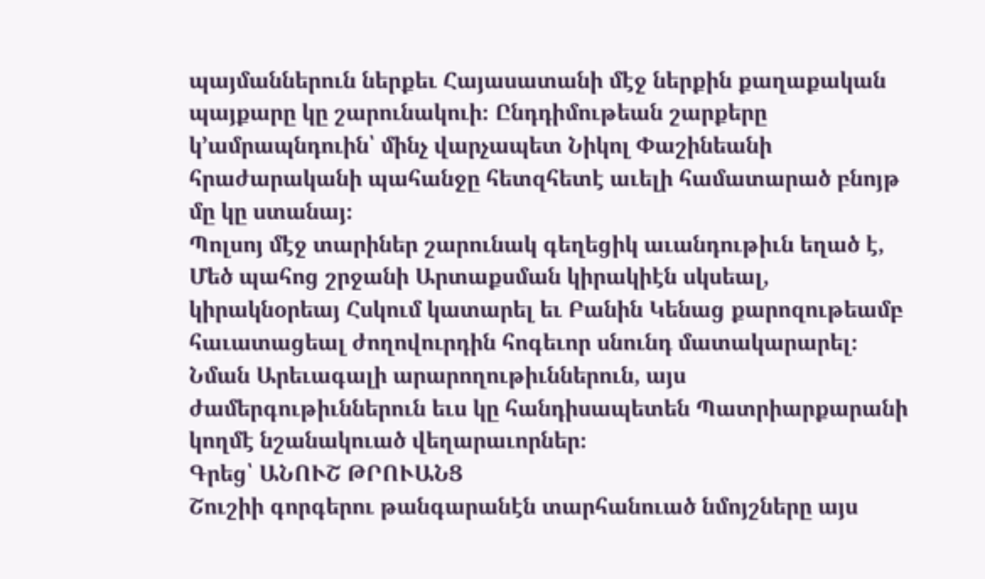պայմաններուն ներքեւ Հայասատանի մէջ ներքին քաղաքական պայքարը կը շարունակուի։ Ընդդիմութեան շարքերը կ՚ամրապնդուին՝ մինչ վարչապետ Նիկոլ Փաշինեանի հրաժարականի պահանջը հետզհետէ աւելի համատարած բնոյթ մը կը ստանայ։
Պոլսոյ մէջ տարիներ շարունակ գեղեցիկ աւանդութիւն եղած է, Մեծ պահոց շրջանի Արտաքսման կիրակիէն սկսեալ, կիրակնօրեայ Հսկում կատարել եւ Բանին Կենաց քարոզութեամբ հաւատացեալ ժողովուրդին հոգեւոր սնունդ մատակարարել։ Նման Արեւագալի արարողութիւններուն, այս ժամերգութիւններուն եւս կը հանդիսապետեն Պատրիարքարանի կողմէ նշանակուած վեղարաւորներ։
Գրեց՝ ԱՆՈՒՇ ԹՐՈՒԱՆՑ
Շուշիի գորգերու թանգարանէն տարհանուած նմոյշները այս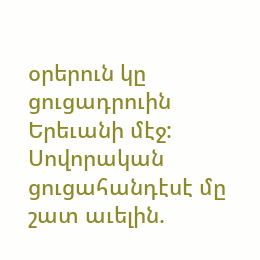օրերուն կը ցուցադրուին Երեւանի մէջ:
Սովորական ցուցահանդէսէ մը շատ աւելին.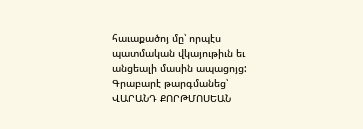հաւաքածոյ մը՝ որպէս պատմական վկայութիւն եւ անցեալի մասին ապացոյց:
Գրաբարէ թարգմանեց՝
ՎԱՐԱՆԴ ՔՈՐԹՄՈՍԵԱՆ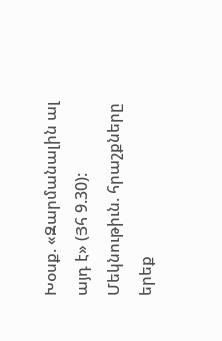Խօսք. «Զարմանալին ալ այդ է» (Յհ 9.30):
Մեկնութիւն. հրաշքները երեք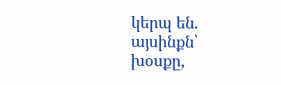կերպ են. այսինքն՝ խօսքը,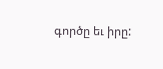գործը եւ իրը: